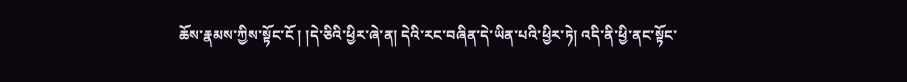ཆོས་རྣམས་ཀྱིས་སྟོང་ངོ ། །དེ་ཅིའི་ཕྱིར་ཞེ་ན། དེའི་རང་བཞིན་དེ་ཡིན་པའི་ཕྱིར་ཏེ། འདི་ནི་ཕྱི་ནང་སྟོང་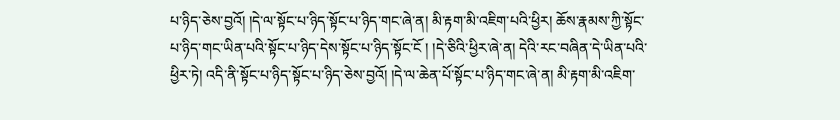པ་ཉིད་ཅེས་བྱའོ། །དེ་ལ་སྟོང་པ་ཉིད་སྟོང་པ་ཉིད་གང་ཞེ་ན། མི་རྟག་མི་འཇིག་པའི་ཕྱིར། ཆོས་རྣམས་ཀྱི་སྟོང་པ་ཉིད་གང་ཡིན་པའི་སྟོང་པ་ཉིད་དེས་སྟོང་པ་ཉིད་སྟོང་ངོ ། །དེ་ཅིའི་ཕྱིར་ཞེ་ན། དེའི་རང་བཞིན་དེ་ཡིན་པའི་ཕྱིར་ཏེ། འདི་ནི་སྟོང་པ་ཉིད་སྟོང་པ་ཉིད་ཅེས་བྱའོ། །དེ་ལ་ཆེན་པོ་སྟོང་པ་ཉིད་གང་ཞེ་ན། མི་རྟག་མི་འཇིག་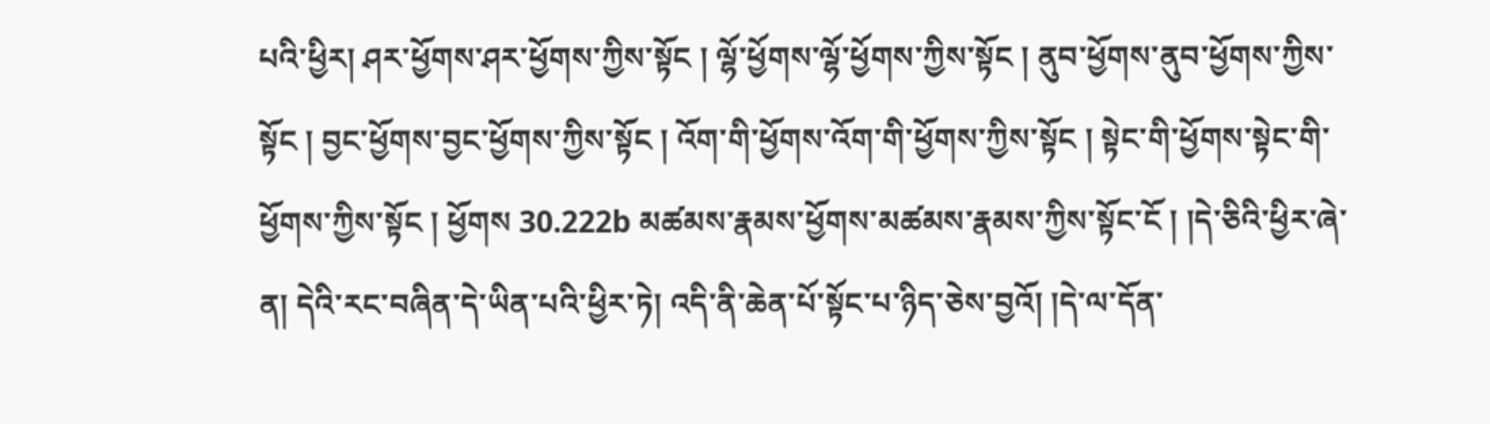པའི་ཕྱིར། ཤར་ཕྱོགས་ཤར་ཕྱོགས་ཀྱིས་སྟོང ། ལྷོ་ཕྱོགས་ལྷོ་ཕྱོགས་ཀྱིས་སྟོང ། ནུབ་ཕྱོགས་ནུབ་ཕྱོགས་ཀྱིས་སྟོང ། བྱང་ཕྱོགས་བྱང་ཕྱོགས་ཀྱིས་སྟོང ། འོག་གི་ཕྱོགས་འོག་གི་ཕྱོགས་ཀྱིས་སྟོང ། སྟེང་གི་ཕྱོགས་སྟེང་གི་ཕྱོགས་ཀྱིས་སྟོང ། ཕྱོགས 30.222b མཚམས་རྣམས་ཕྱོགས་མཚམས་རྣམས་ཀྱིས་སྟོང་ངོ ། །དེ་ཅིའི་ཕྱིར་ཞེ་ན། དེའི་རང་བཞིན་དེ་ཡིན་པའི་ཕྱིར་ཏེ། འདི་ནི་ཆེན་པོ་སྟོང་པ་ཉིད་ཅེས་བྱའོ། །དེ་ལ་དོན་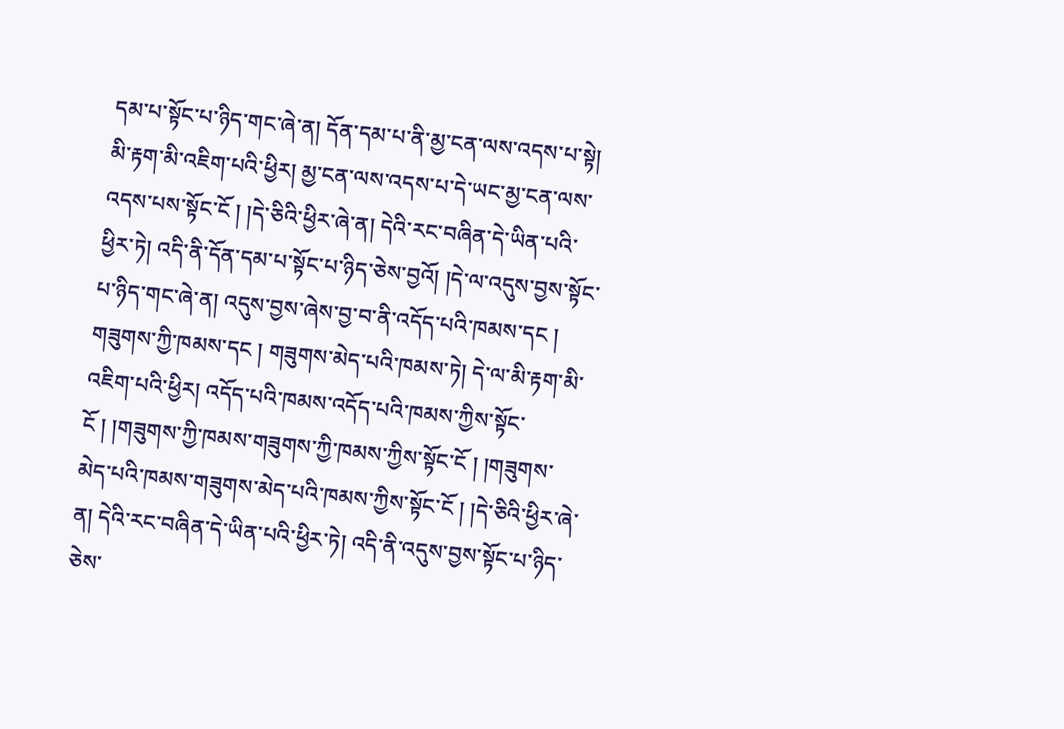དམ་པ་སྟོང་པ་ཉིད་གང་ཞེ་ན། དོན་དམ་པ་ནི་མྱ་ངན་ལས་འདས་པ་སྟེ། མི་རྟག་མི་འཇིག་པའི་ཕྱིར། མྱ་ངན་ལས་འདས་པ་དེ་ཡང་མྱ་ངན་ལས་འདས་པས་སྟོང་ངོ ། །དེ་ཅིའི་ཕྱིར་ཞེ་ན། དེའི་རང་བཞིན་དེ་ཡིན་པའི་ཕྱིར་ཏེ། འདི་ནི་དོན་དམ་པ་སྟོང་པ་ཉིད་ཅེས་བྱའོ། །དེ་ལ་འདུས་བྱས་སྟོང་པ་ཉིད་གང་ཞེ་ན། འདུས་བྱས་ཞེས་བྱ་བ་ནི་འདོད་པའི་ཁམས་དང ། གཟུགས་ཀྱི་ཁམས་དང ། གཟུགས་མེད་པའི་ཁམས་ཏེ། དེ་ལ་མི་རྟག་མི་འཇིག་པའི་ཕྱིར། འདོད་པའི་ཁམས་འདོད་པའི་ཁམས་ཀྱིས་སྟོང་ངོ ། །གཟུགས་ཀྱི་ཁམས་གཟུགས་ཀྱི་ཁམས་ཀྱིས་སྟོང་ངོ ། །གཟུགས་མེད་པའི་ཁམས་གཟུགས་མེད་པའི་ཁམས་ཀྱིས་སྟོང་ངོ ། །དེ་ཅིའི་ཕྱིར་ཞེ་ན། དེའི་རང་བཞིན་དེ་ཡིན་པའི་ཕྱིར་ཏེ། འདི་ནི་འདུས་བྱས་སྟོང་པ་ཉིད་ཅེས་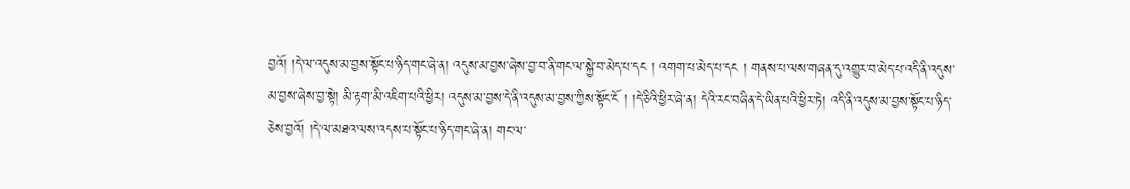བྱའོ། །དེ་ལ་འདུས་མ་བྱས་སྟོང་པ་ཉིད་གང་ཞེ་ན། འདུས་མ་བྱས་ཞེས་བྱ་བ་ནི་གང་ལ་སྐྱེ་བ་མེད་པ་དང ། འགག་པ་མེད་པ་དང ། གནས་པ་ལས་གཞན་དུ་འགྱུར་བ་མེད་པ་འདི་ནི་འདུས་མ་བྱས་ཞེས་བྱ་སྟེ། མི་རྟག་མི་འཇིག་པའི་ཕྱིར། འདུས་མ་བྱས་དེ་ནི་འདུས་མ་བྱས་ཀྱིས་སྟོང་ངོ ། །དེ་ཅིའི་ཕྱིར་ཞེ་ན། དེའི་རང་བཞིན་དེ་ཡིན་པའི་ཕྱིར་ཏེ། འདི་ནི་འདུས་མ་བྱས་སྟོང་པ་ཉིད་ཅེས་བྱའོ། །དེ་ལ་མཐའ་ལས་འདས་པ་སྟོང་པ་ཉིད་གང་ཞེ་ན། གང་ལ་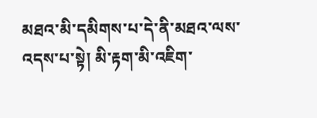མཐའ་མི་དམིགས་པ་དེ་ནི་མཐའ་ལས་འདས་པ་སྟེ། མི་རྟག་མི་འཇིག་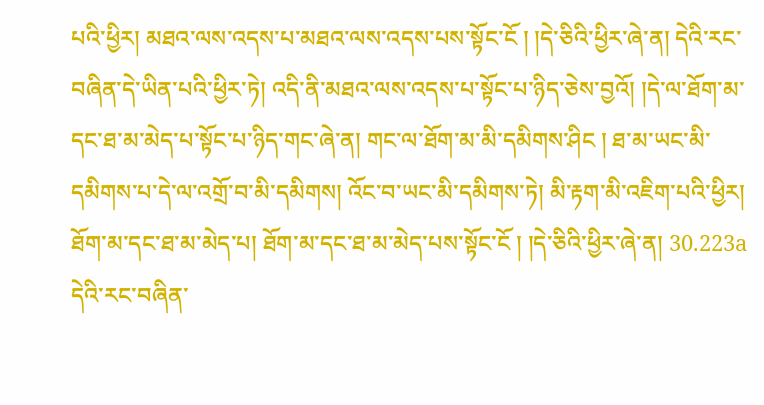པའི་ཕྱིར། མཐའ་ལས་འདས་པ་མཐའ་ལས་འདས་པས་སྟོང་ངོ ། །དེ་ཅིའི་ཕྱིར་ཞེ་ན། དེའི་རང་བཞིན་དེ་ཡིན་པའི་ཕྱིར་ཏེ། འདི་ནི་མཐའ་ལས་འདས་པ་སྟོང་པ་ཉིད་ཅེས་བྱའོ། །དེ་ལ་ཐོག་མ་དང་ཐ་མ་མེད་པ་སྟོང་པ་ཉིད་གང་ཞེ་ན། གང་ལ་ཐོག་མ་མི་དམིགས་ཤིང ། ཐ་མ་ཡང་མི་དམིགས་པ་དེ་ལ་འགྲོ་བ་མི་དམིགས། འོང་བ་ཡང་མི་དམིགས་ཏེ། མི་རྟག་མི་འཇིག་པའི་ཕྱིར། ཐོག་མ་དང་ཐ་མ་མེད་པ། ཐོག་མ་དང་ཐ་མ་མེད་པས་སྟོང་ངོ ། །དེ་ཅིའི་ཕྱིར་ཞེ་ན། 30.223a དེའི་རང་བཞིན་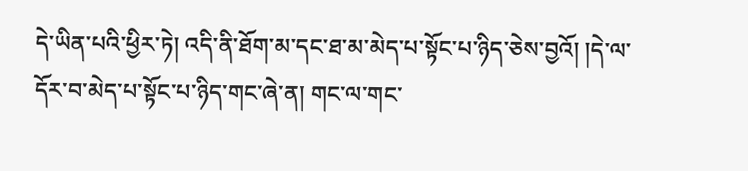དེ་ཡིན་པའི་ཕྱིར་ཏེ། འདི་ནི་ཐོག་མ་དང་ཐ་མ་མེད་པ་སྟོང་པ་ཉིད་ཅེས་བྱའོ། །དེ་ལ་དོར་བ་མེད་པ་སྟོང་པ་ཉིད་གང་ཞེ་ན། གང་ལ་གང་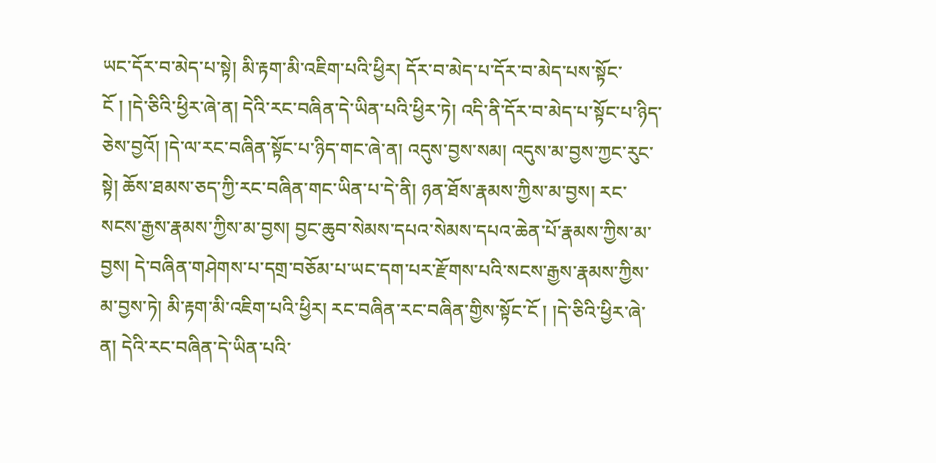ཡང་དོར་བ་མེད་པ་སྟེ། མི་རྟག་མི་འཇིག་པའི་ཕྱིར། དོར་བ་མེད་པ་དོར་བ་མེད་པས་སྟོང་ངོ ། །དེ་ཅིའི་ཕྱིར་ཞེ་ན། དེའི་རང་བཞིན་དེ་ཡིན་པའི་ཕྱིར་ཏེ། འདི་ནི་དོར་བ་མེད་པ་སྟོང་པ་ཉིད་ཅེས་བྱའོ། །དེ་ལ་རང་བཞིན་སྟོང་པ་ཉིད་གང་ཞེ་ན། འདུས་བྱས་སམ། འདུས་མ་བྱས་ཀྱང་རུང་སྟེ། ཆོས་ཐམས་ཅད་ཀྱི་རང་བཞིན་གང་ཡིན་པ་དེ་ནི། ཉན་ཐོས་རྣམས་ཀྱིས་མ་བྱས། རང་སངས་རྒྱས་རྣམས་ཀྱིས་མ་བྱས། བྱང་ཆུབ་སེམས་དཔའ་སེམས་དཔའ་ཆེན་པོ་རྣམས་ཀྱིས་མ་བྱས། དེ་བཞིན་གཤེགས་པ་དགྲ་བཅོམ་པ་ཡང་དག་པར་རྫོགས་པའི་སངས་རྒྱས་རྣམས་ཀྱིས་མ་བྱས་ཏེ། མི་རྟག་མི་འཇིག་པའི་ཕྱིར། རང་བཞིན་རང་བཞིན་གྱིས་སྟོང་ངོ ། །དེ་ཅིའི་ཕྱིར་ཞེ་ན། དེའི་རང་བཞིན་དེ་ཡིན་པའི་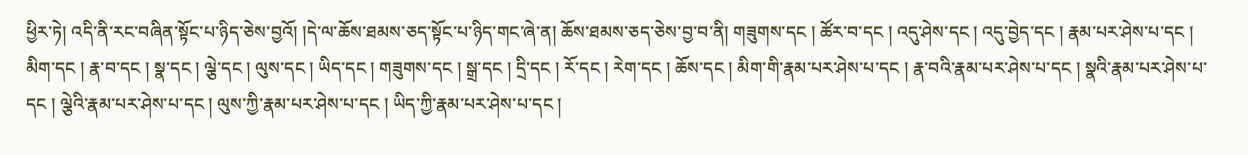ཕྱིར་ཏེ། འདི་ནི་རང་བཞིན་སྟོང་པ་ཉིད་ཅེས་བྱའོ། །དེ་ལ་ཆོས་ཐམས་ཅད་སྟོང་པ་ཉིད་གང་ཞེ་ན། ཆོས་ཐམས་ཅད་ཅེས་བྱ་བ་ནི། གཟུགས་དང ། ཚོར་བ་དང ། འདུ་ཤེས་དང ། འདུ་བྱེད་དང ། རྣམ་པར་ཤེས་པ་དང ། མིག་དང ། རྣ་བ་དང ། སྣ་དང ། ལྕེ་དང ། ལུས་དང ། ཡིད་དང ། གཟུགས་དང ། སྒྲ་དང ། དྲི་དང ། རོ་དང ། རེག་དང ། ཆོས་དང ། མིག་གི་རྣམ་པར་ཤེས་པ་དང ། རྣ་བའི་རྣམ་པར་ཤེས་པ་དང ། སྣའི་རྣམ་པར་ཤེས་པ་དང ། ལྕེའི་རྣམ་པར་ཤེས་པ་དང ། ལུས་ཀྱི་རྣམ་པར་ཤེས་པ་དང ། ཡིད་ཀྱི་རྣམ་པར་ཤེས་པ་དང །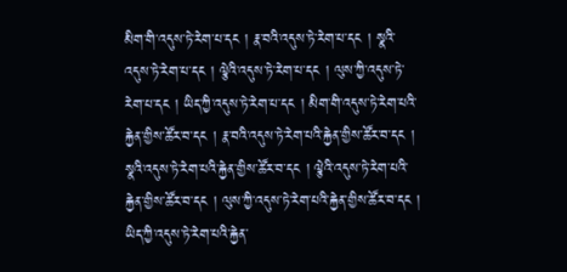མིག་གི་འདུས་ཏེ་རེག་པ་དང ། རྣ་བའི་འདུས་ཏེ་རེག་པ་དང ། སྣའི་འདུས་ཏེ་རེག་པ་དང ། ལྕེའི་འདུས་ཏེ་རེག་པ་དང ། ལུས་ཀྱི་འདུས་ཏེ་རེག་པ་དང ། ཡིད་ཀྱི་འདུས་ཏེ་རེག་པ་དང ། མིག་གི་འདུས་ཏེ་རེག་པའི་རྐྱེན་གྱིས་ཚོར་བ་དང ། རྣ་བའི་འདུས་ཏེ་རེག་པའི་རྐྱེན་གྱིས་ཚོར་བ་དང ། སྣའི་འདུས་ཏེ་རེག་པའི་རྐྱེན་གྱིས་ཚོར་བ་དང ། ལྕེའི་འདུས་ཏེ་རེག་པའི་རྐྱེན་གྱིས་ཚོར་བ་དང ། ལུས་ཀྱི་འདུས་ཏེ་རེག་པའི་རྐྱེན་གྱིས་ཚོར་བ་དང ། ཡིད་ཀྱི་འདུས་ཏེ་རེག་པའི་རྐྱེན་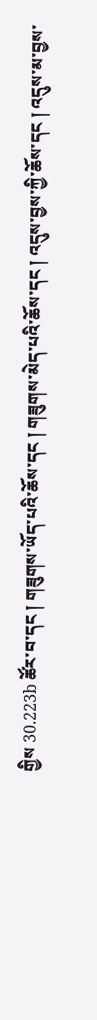གྱིས 30.223b ཚོར་བ་དང ། གཟུགས་ཡོད་པའི་ཆོས་དང ། གཟུགས་མེད་པའི་ཆོས་དང ། འདུས་བྱས་ཀྱི་ཆོས་དང ། འདུས་མ་བྱས་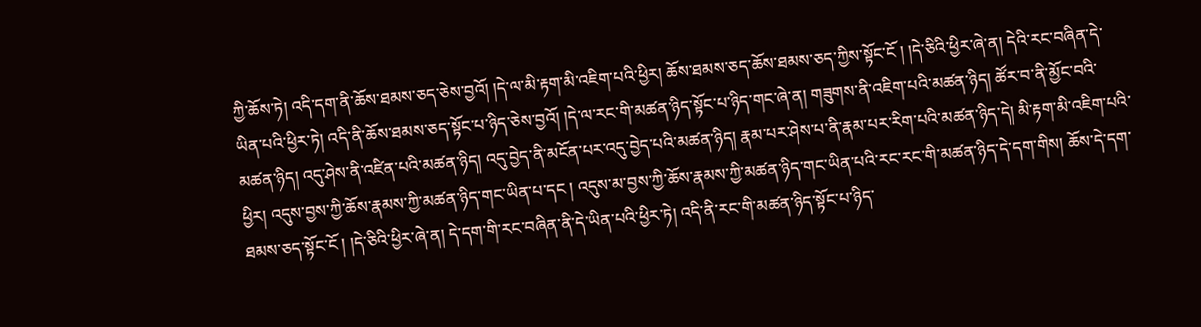ཀྱི་ཆོས་ཏེ། འདི་དག་ནི་ཆོས་ཐམས་ཅད་ཅེས་བྱའོ། །དེ་ལ་མི་རྟག་མི་འཇིག་པའི་ཕྱིར། ཆོས་ཐམས་ཅད་ཆོས་ཐམས་ཅད་ཀྱིས་སྟོང་ངོ ། །དེ་ཅིའི་ཕྱིར་ཞེ་ན། དེའི་རང་བཞིན་དེ་ཡིན་པའི་ཕྱིར་ཏེ། འདི་ནི་ཆོས་ཐམས་ཅད་སྟོང་པ་ཉིད་ཅེས་བྱའོ། །དེ་ལ་རང་གི་མཚན་ཉིད་སྟོང་པ་ཉིད་གང་ཞེ་ན། གཟུགས་ནི་འཇིག་པའི་མཚན་ཉིད། ཚོར་བ་ནི་མྱོང་བའི་མཚན་ཉིད། འདུ་ཤེས་ནི་འཛིན་པའི་མཚན་ཉིད། འདུ་བྱེད་ནི་མངོན་པར་འདུ་བྱེད་པའི་མཚན་ཉིད། རྣམ་པར་ཤེས་པ་ནི་རྣམ་པར་རིག་པའི་མཚན་ཉིད་དེ། མི་རྟག་མི་འཇིག་པའི་ཕྱིར། འདུས་བྱས་ཀྱི་ཆོས་རྣམས་ཀྱི་མཚན་ཉིད་གང་ཡིན་པ་དང ། འདུས་མ་བྱས་ཀྱི་ཆོས་རྣམས་ཀྱི་མཚན་ཉིད་གང་ཡིན་པའི་རང་རང་གི་མཚན་ཉིད་དེ་དག་གིས། ཆོས་དེ་དག་ཐམས་ཅད་སྟོང་ངོ ། །དེ་ཅིའི་ཕྱིར་ཞེ་ན། དེ་དག་གི་རང་བཞིན་ནི་དེ་ཡིན་པའི་ཕྱིར་ཏེ། འདི་ནི་རང་གི་མཚན་ཉིད་སྟོང་པ་ཉིད་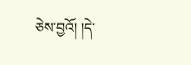ཅེས་བྱའོ། །དེ་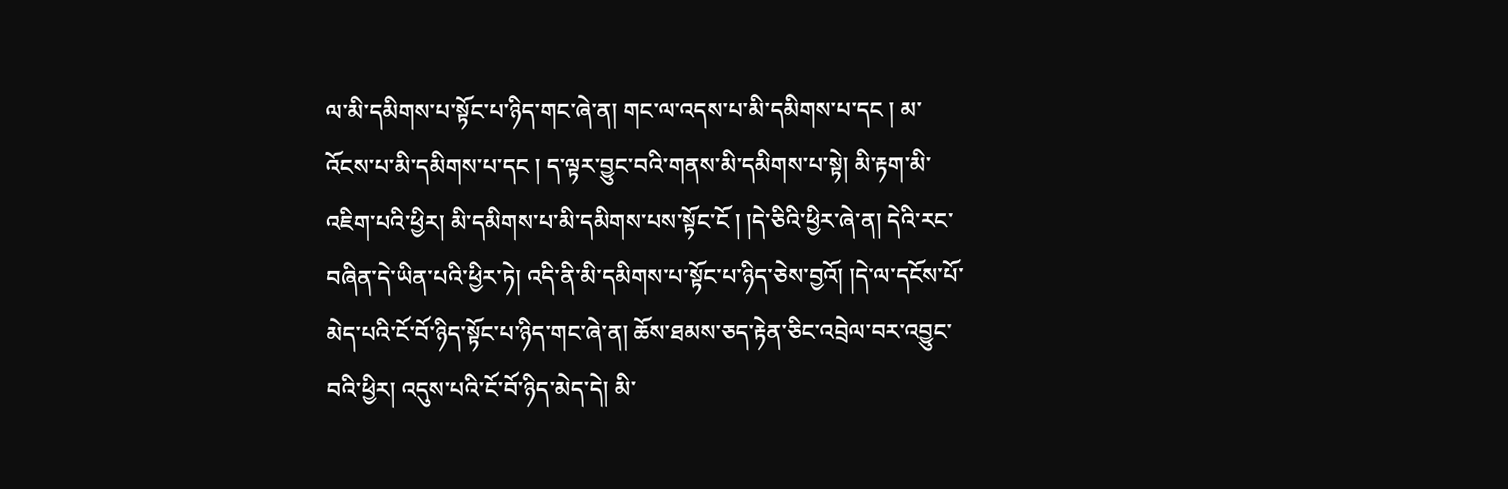ལ་མི་དམིགས་པ་སྟོང་པ་ཉིད་གང་ཞེ་ན། གང་ལ་འདས་པ་མི་དམིགས་པ་དང ། མ་འོངས་པ་མི་དམིགས་པ་དང ། ད་ལྟར་བྱུང་བའི་གནས་མི་དམིགས་པ་སྟེ། མི་རྟག་མི་འཇིག་པའི་ཕྱིར། མི་དམིགས་པ་མི་དམིགས་པས་སྟོང་ངོ ། །དེ་ཅིའི་ཕྱིར་ཞེ་ན། དེའི་རང་བཞིན་དེ་ཡིན་པའི་ཕྱིར་ཏེ། འདི་ནི་མི་དམིགས་པ་སྟོང་པ་ཉིད་ཅེས་བྱའོ། །དེ་ལ་དངོས་པོ་མེད་པའི་ངོ་བོ་ཉིད་སྟོང་པ་ཉིད་གང་ཞེ་ན། ཆོས་ཐམས་ཅད་རྟེན་ཅིང་འབྲེལ་བར་འབྱུང་བའི་ཕྱིར། འདུས་པའི་ངོ་བོ་ཉིད་མེད་དེ། མི་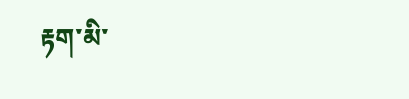རྟག་མི་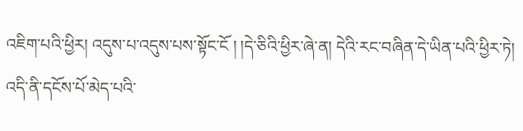འཇིག་པའི་ཕྱིར། འདུས་པ་འདུས་པས་སྟོང་ངོ ། །དེ་ཅིའི་ཕྱིར་ཞེ་ན། དེའི་རང་བཞིན་དེ་ཡིན་པའི་ཕྱིར་ཏེ། འདི་ནི་དངོས་པོ་མེད་པའི་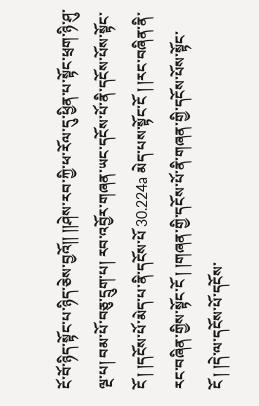ངོ་བོ་ཉིད་སྟོང་པ་ཉིད་ཅེས་བྱའོ།། །།ཤེས་རབ་ཀྱི་ཕ་རོལ་དུ་ཕྱིན་པ་སྟོང་ཕྲག་ཉི་ཤུ་ལྔ་པ། བམ་པོ་བཅུ་དྲུག་པ། རབ་འབྱོར་གཞན་ཡང་དངོས་པོ་ནི་དངོས་པོས་སྟོང་ངོ ། །དངོས་པོ་མེད་པ་ནི་དངོས་པོ 30.224a མེད་པས་སྟོང་ངོ ། །རང་བཞིན་ནི་རང་བཞིན་གྱིས་སྟོང་ངོ ། །གཞན་གྱི་དངོས་པོ་ནི་གཞན་གྱི་དངོས་པོས་སྟོང་ངོ ། །དེ་ལ་དངོས་པོ་དངོས་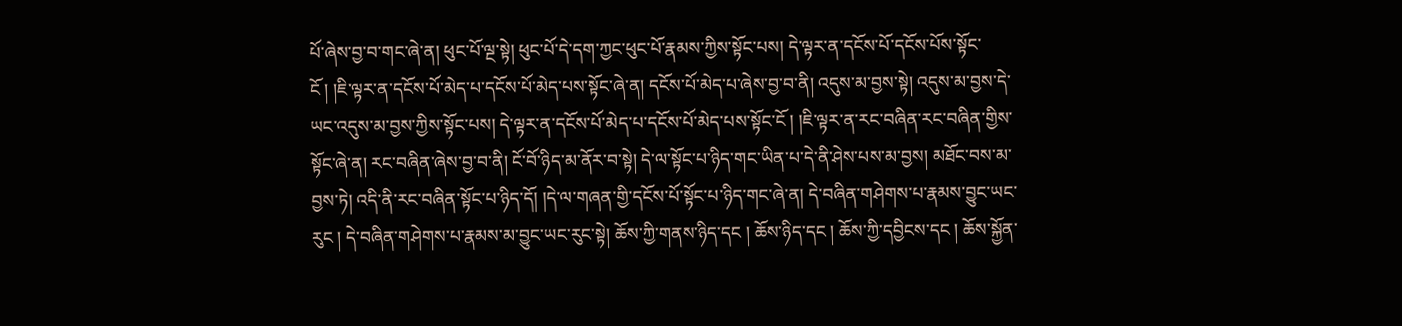པོ་ཞེས་བྱ་བ་གང་ཞེ་ན། ཕུང་པོ་ལྔ་སྟེ། ཕུང་པོ་དེ་དག་ཀྱང་ཕུང་པོ་རྣམས་ཀྱིས་སྟོང་པས། དེ་ལྟར་ན་དངོས་པོ་དངོས་པོས་སྟོང་ངོ ། །ཇི་ལྟར་ན་དངོས་པོ་མེད་པ་དངོས་པོ་མེད་པས་སྟོང་ཞེ་ན། དངོས་པོ་མེད་པ་ཞེས་བྱ་བ་ནི། འདུས་མ་བྱས་སྟེ། འདུས་མ་བྱས་དེ་ཡང་འདུས་མ་བྱས་ཀྱིས་སྟོང་པས། དེ་ལྟར་ན་དངོས་པོ་མེད་པ་དངོས་པོ་མེད་པས་སྟོང་ངོ ། །ཇི་ལྟར་ན་རང་བཞིན་རང་བཞིན་གྱིས་སྟོང་ཞེ་ན། རང་བཞིན་ཞེས་བྱ་བ་ནི། ངོ་བོ་ཉིད་མ་ནོར་བ་སྟེ། དེ་ལ་སྟོང་པ་ཉིད་གང་ཡིན་པ་དེ་ནི་ཤེས་པས་མ་བྱས། མཐོང་བས་མ་བྱས་ཏེ། འདི་ནི་རང་བཞིན་སྟོང་པ་ཉིད་དོ། །དེ་ལ་གཞན་གྱི་དངོས་པོ་སྟོང་པ་ཉིད་གང་ཞེ་ན། དེ་བཞིན་གཤེགས་པ་རྣམས་བྱུང་ཡང་རུང ། དེ་བཞིན་གཤེགས་པ་རྣམས་མ་བྱུང་ཡང་རུང་སྟེ། ཆོས་ཀྱི་གནས་ཉིད་དང ། ཆོས་ཉིད་དང ། ཆོས་ཀྱི་དབྱིངས་དང ། ཆོས་སྐྱོན་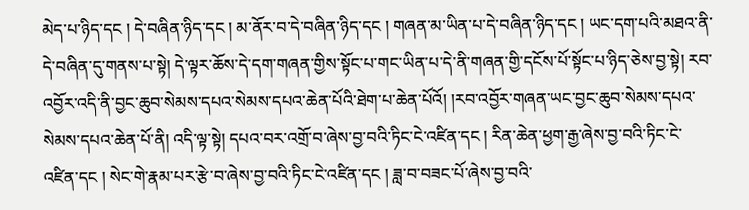མེད་པ་ཉིད་དང ། དེ་བཞིན་ཉིད་དང ། མ་ནོར་བ་དེ་བཞིན་ཉིད་དང ། གཞན་མ་ཡིན་པ་དེ་བཞིན་ཉིད་དང ། ཡང་དག་པའི་མཐའ་ནི་དེ་བཞིན་དུ་གནས་པ་སྟེ། དེ་ལྟར་ཆོས་དེ་དག་གཞན་གྱིས་སྟོང་པ་གང་ཡིན་པ་དེ་ནི་གཞན་གྱི་དངོས་པོ་སྟོང་པ་ཉིད་ཅེས་བྱ་སྟེ། རབ་འབྱོར་འདི་ནི་བྱང་ཆུབ་སེམས་དཔའ་སེམས་དཔའ་ཆེན་པོའི་ཐེག་པ་ཆེན་པོའོ། །རབ་འབྱོར་གཞན་ཡང་བྱང་ཆུབ་སེམས་དཔའ་སེམས་དཔའ་ཆེན་པོ་ནི། འདི་ལྟ་སྟེ། དཔའ་བར་འགྲོ་བ་ཞེས་བྱ་བའི་ཏིང་ངེ་འཛིན་དང ། རིན་ཆེན་ཕྱག་རྒྱ་ཞེས་བྱ་བའི་ཏིང་ངེ་འཛིན་དང ། སེང་གེ་རྣམ་པར་རྩེ་བ་ཞེས་བྱ་བའི་ཏིང་ངེ་འཛིན་དང ། ཟླ་བ་བཟང་པོ་ཞེས་བྱ་བའི་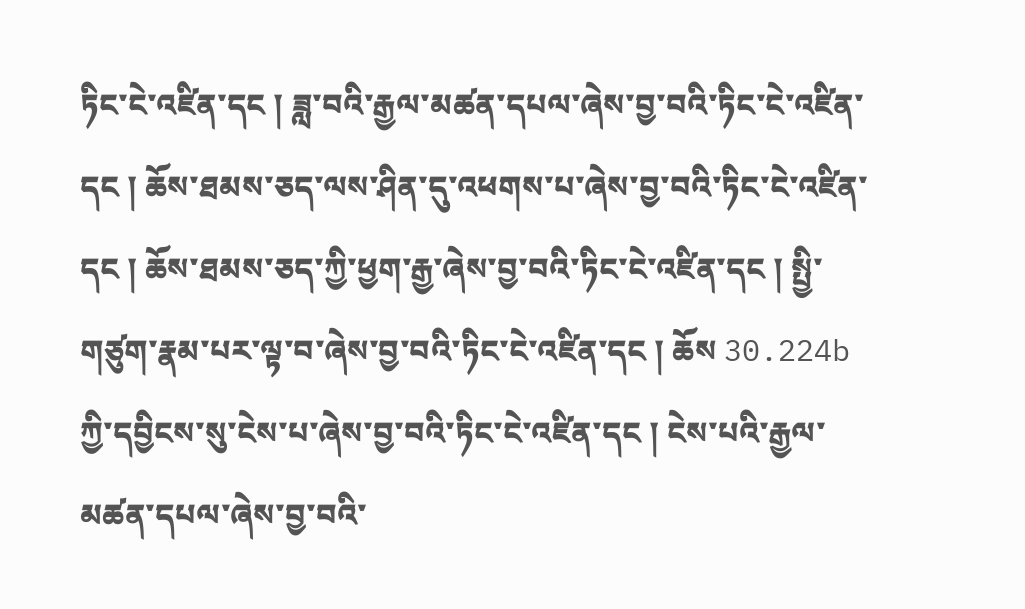ཏིང་ངེ་འཛིན་དང ། ཟླ་བའི་རྒྱལ་མཚན་དཔལ་ཞེས་བྱ་བའི་ཏིང་ངེ་འཛིན་དང ། ཆོས་ཐམས་ཅད་ལས་ཤིན་དུ་འཕགས་པ་ཞེས་བྱ་བའི་ཏིང་ངེ་འཛིན་དང ། ཆོས་ཐམས་ཅད་ཀྱི་ཕྱག་རྒྱ་ཞེས་བྱ་བའི་ཏིང་ངེ་འཛིན་དང ། སྤྱི་གཙུག་རྣམ་པར་ལྟ་བ་ཞེས་བྱ་བའི་ཏིང་ངེ་འཛིན་དང ། ཆོས 30.224b ཀྱི་དབྱིངས་སུ་ངེས་པ་ཞེས་བྱ་བའི་ཏིང་ངེ་འཛིན་དང ། ངེས་པའི་རྒྱལ་མཚན་དཔལ་ཞེས་བྱ་བའི་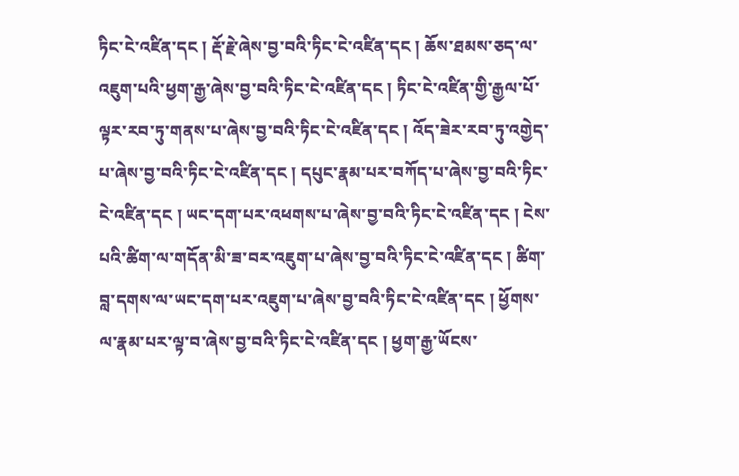ཏིང་ངེ་འཛིན་དང ། རྡོ་རྗེ་ཞེས་བྱ་བའི་ཏིང་ངེ་འཛིན་དང ། ཆོས་ཐམས་ཅད་ལ་འཇུག་པའི་ཕྱག་རྒྱ་ཞེས་བྱ་བའི་ཏིང་ངེ་འཛིན་དང ། ཏིང་ངེ་འཛིན་གྱི་རྒྱལ་པོ་ལྟར་རབ་ཏུ་གནས་པ་ཞེས་བྱ་བའི་ཏིང་ངེ་འཛིན་དང ། འོད་ཟེར་རབ་ཏུ་འགྱེད་པ་ཞེས་བྱ་བའི་ཏིང་ངེ་འཛིན་དང ། དཔུང་རྣམ་པར་བཀོད་པ་ཞེས་བྱ་བའི་ཏིང་ངེ་འཛིན་དང ། ཡང་དག་པར་འཕགས་པ་ཞེས་བྱ་བའི་ཏིང་ངེ་འཛིན་དང ། ངེས་པའི་ཚིག་ལ་གདོན་མི་ཟ་བར་འཇུག་པ་ཞེས་བྱ་བའི་ཏིང་ངེ་འཛིན་དང ། ཚིག་བླ་དགས་ལ་ཡང་དག་པར་འཇུག་པ་ཞེས་བྱ་བའི་ཏིང་ངེ་འཛིན་དང ། ཕྱོགས་ལ་རྣམ་པར་ལྟ་བ་ཞེས་བྱ་བའི་ཏིང་ངེ་འཛིན་དང ། ཕྱག་རྒྱ་ཡོངས་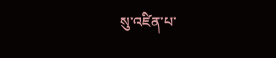སུ་འཛིན་པ་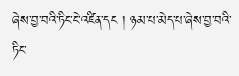ཞེས་བྱ་བའི་ཏིང་ངེ་འཛིན་དང ། ཉམ་པ་མེད་པ་ཞེས་བྱ་བའི་ཏིང་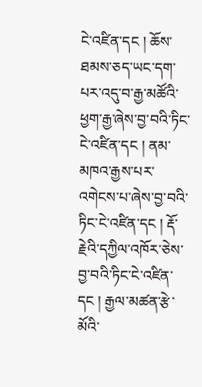ངེ་འཛིན་དང ། ཆོས་ཐམས་ཅད་ཡང་དག་པར་འདུ་བ་རྒྱ་མཚོའི་ཕྱག་རྒྱ་ཞེས་བྱ་བའི་ཏིང་ངེ་འཛིན་དང ། ནམ་མཁའ་རྒྱས་པར་འགེངས་པ་ཞེས་བྱ་བའི་ཏིང་ངེ་འཛིན་དང ། རྡོ་རྗེའི་དཀྱིལ་འཁོར་ཅེས་བྱ་བའི་ཏིང་ངེ་འཛིན་དང ། རྒྱལ་མཚན་རྩེ་མོའི་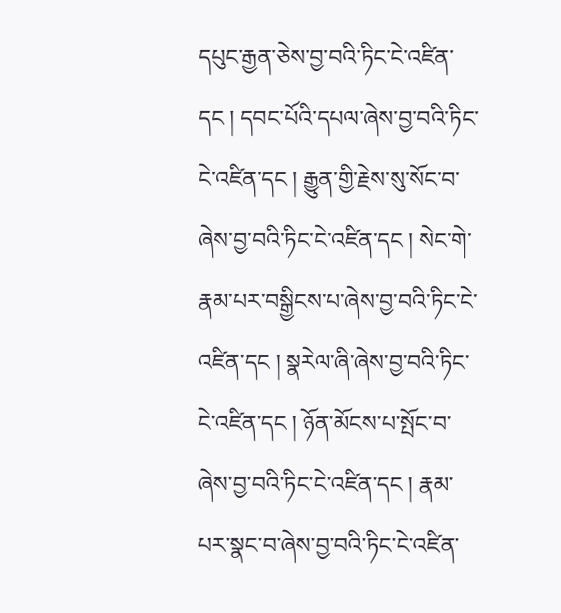དཔུང་རྒྱན་ཅེས་བྱ་བའི་ཏིང་ངེ་འཛིན་དང ། དབང་པོའི་དཔལ་ཞེས་བྱ་བའི་ཏིང་ངེ་འཛིན་དང ། རྒྱུན་གྱི་རྗེས་སུ་སོང་བ་ཞེས་བྱ་བའི་ཏིང་ངེ་འཛིན་དང ། སེང་གེ་རྣམ་པར་བསྒྱིངས་པ་ཞེས་བྱ་བའི་ཏིང་ངེ་འཛིན་དང ། སྣརེལ་ཞི་ཞེས་བྱ་བའི་ཏིང་ངེ་འཛིན་དང ། ཉོན་མོངས་པ་སྤོང་བ་ཞེས་བྱ་བའི་ཏིང་ངེ་འཛིན་དང ། རྣམ་པར་སྣང་བ་ཞེས་བྱ་བའི་ཏིང་ངེ་འཛིན་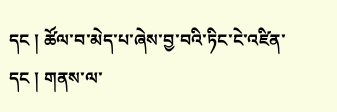དང ། ཚོལ་བ་མེད་པ་ཞེས་བྱ་བའི་ཏིང་ངེ་འཛིན་དང ། གནས་ལ་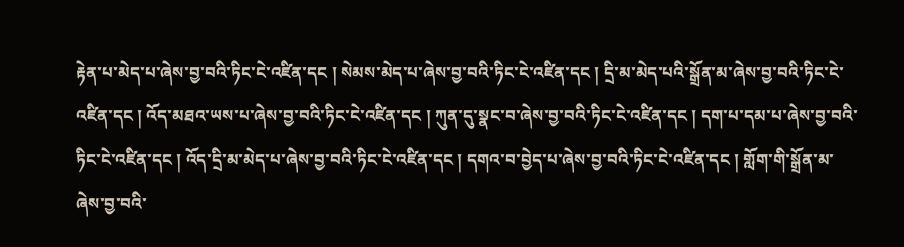རྟེན་པ་མེད་པ་ཞེས་བྱ་བའི་ཏིང་ངེ་འཛིན་དང ། སེམས་མེད་པ་ཞེས་བྱ་བའི་ཏིང་ངེ་འཛིན་དང ། དྲི་མ་མེད་པའི་སྒྲོན་མ་ཞེས་བྱ་བའི་ཏིང་ངེ་འཛིན་དང ། འོད་མཐའ་ཡས་པ་ཞེས་བྱ་བའི་ཏིང་ངེ་འཛིན་དང ། ཀུན་དུ་སྣང་བ་ཞེས་བྱ་བའི་ཏིང་ངེ་འཛིན་དང ། དག་པ་དམ་པ་ཞེས་བྱ་བའི་ཏིང་ངེ་འཛིན་དང ། འོད་དྲི་མ་མེད་པ་ཞེས་བྱ་བའི་ཏིང་ངེ་འཛིན་དང ། དགའ་བ་བྱེད་པ་ཞེས་བྱ་བའི་ཏིང་ངེ་འཛིན་དང ། གློག་གི་སྒྲོན་མ་ཞེས་བྱ་བའི་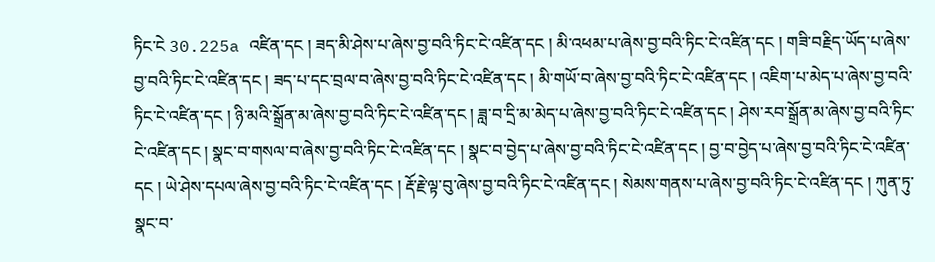ཏིང་ངེ 30.225a འཛིན་དང ། ཟད་མི་ཤེས་པ་ཞེས་བྱ་བའི་ཏིང་ངེ་འཛིན་དང ། མི་འཕམ་པ་ཞེས་བྱ་བའི་ཏིང་ངེ་འཛིན་དང ། གཟི་བརྗིད་ཡོད་པ་ཞེས་བྱ་བའི་ཏིང་ངེ་འཛིན་དང ། ཟད་པ་དང་བྲལ་བ་ཞེས་བྱ་བའི་ཏིང་ངེ་འཛིན་དང ། མི་གཡོ་བ་ཞེས་བྱ་བའི་ཏིང་ངེ་འཛིན་དང ། འཇིག་པ་མེད་པ་ཞེས་བྱ་བའི་ཏིང་ངེ་འཛིན་དང ། ཉི་མའི་སྒྲོན་མ་ཞེས་བྱ་བའི་ཏིང་ངེ་འཛིན་དང ། ཟླ་བ་དྲི་མ་མེད་པ་ཞེས་བྱ་བའི་ཏིང་ངེ་འཛིན་དང ། ཤེས་རབ་སྒྲོན་མ་ཞེས་བྱ་བའི་ཏིང་ངེ་འཛིན་དང ། སྣང་བ་གསལ་བ་ཞེས་བྱ་བའི་ཏིང་ངེ་འཛིན་དང ། སྣང་བ་བྱེད་པ་ཞེས་བྱ་བའི་ཏིང་ངེ་འཛིན་དང ། བྱ་བ་བྱེད་པ་ཞེས་བྱ་བའི་ཏིང་ངེ་འཛིན་དང ། ཡེ་ཤེས་དཔལ་ཞེས་བྱ་བའི་ཏིང་ངེ་འཛིན་དང ། རྡོ་རྗེ་ལྟ་བུ་ཞེས་བྱ་བའི་ཏིང་ངེ་འཛིན་དང ། སེམས་གནས་པ་ཞེས་བྱ་བའི་ཏིང་ངེ་འཛིན་དང ། ཀུན་ཏུ་སྣང་བ་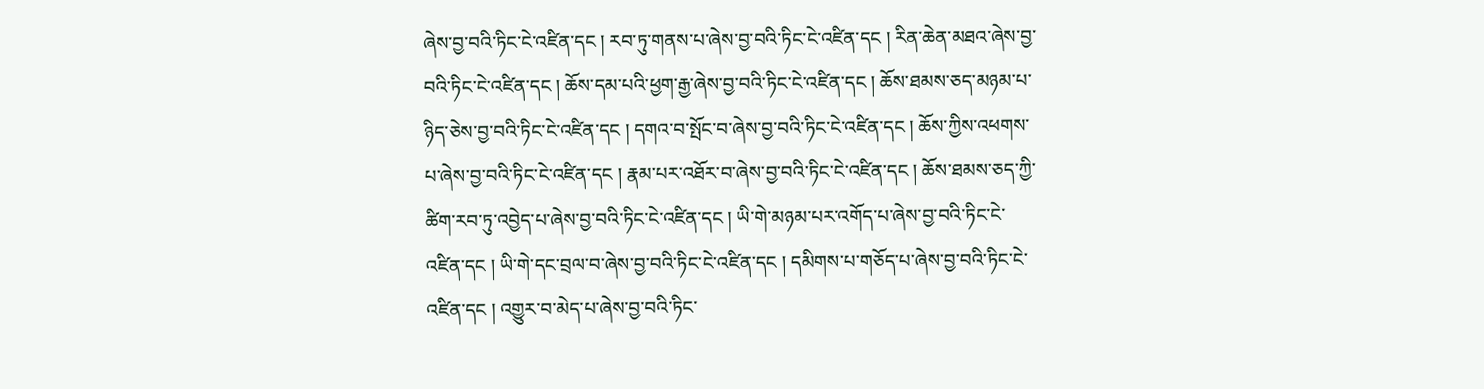ཞེས་བྱ་བའི་ཏིང་ངེ་འཛིན་དང ། རབ་ཏུ་གནས་པ་ཞེས་བྱ་བའི་ཏིང་ངེ་འཛིན་དང ། རིན་ཆེན་མཐའ་ཞེས་བྱ་བའི་ཏིང་ངེ་འཛིན་དང ། ཆོས་དམ་པའི་ཕྱག་རྒྱ་ཞེས་བྱ་བའི་ཏིང་ངེ་འཛིན་དང ། ཆོས་ཐམས་ཅད་མཉམ་པ་ཉིད་ཅེས་བྱ་བའི་ཏིང་ངེ་འཛིན་དང ། དགའ་བ་སྤོང་བ་ཞེས་བྱ་བའི་ཏིང་ངེ་འཛིན་དང ། ཆོས་ཀྱིས་འཕགས་པ་ཞེས་བྱ་བའི་ཏིང་ངེ་འཛིན་དང ། རྣམ་པར་འཐོར་བ་ཞེས་བྱ་བའི་ཏིང་ངེ་འཛིན་དང ། ཆོས་ཐམས་ཅད་ཀྱི་ཚིག་རབ་ཏུ་འབྱེད་པ་ཞེས་བྱ་བའི་ཏིང་ངེ་འཛིན་དང ། ཡི་གེ་མཉམ་པར་འགོད་པ་ཞེས་བྱ་བའི་ཏིང་ངེ་འཛིན་དང ། ཡི་གེ་དང་བྲལ་བ་ཞེས་བྱ་བའི་ཏིང་ངེ་འཛིན་དང ། དམིགས་པ་གཅོད་པ་ཞེས་བྱ་བའི་ཏིང་ངེ་འཛིན་དང ། འགྱུར་བ་མེད་པ་ཞེས་བྱ་བའི་ཏིང་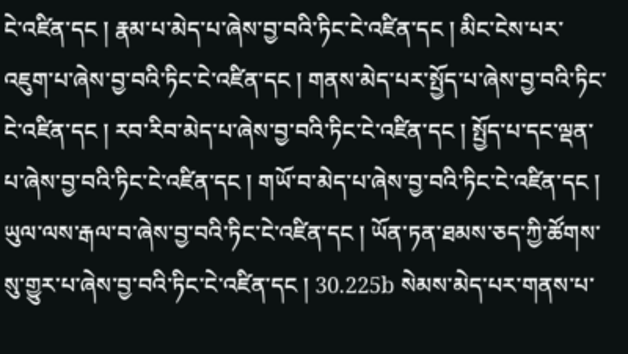ངེ་འཛིན་དང ། རྣམ་པ་མེད་པ་ཞེས་བྱ་བའི་ཏིང་ངེ་འཛིན་དང ། མིང་ངེས་པར་འཇུག་པ་ཞེས་བྱ་བའི་ཏིང་ངེ་འཛིན་དང ། གནས་མེད་པར་སྤྱོད་པ་ཞེས་བྱ་བའི་ཏིང་ངེ་འཛིན་དང ། རབ་རིབ་མེད་པ་ཞེས་བྱ་བའི་ཏིང་ངེ་འཛིན་དང ། སྤྱོད་པ་དང་ལྡན་པ་ཞེས་བྱ་བའི་ཏིང་ངེ་འཛིན་དང ། གཡོ་བ་མེད་པ་ཞེས་བྱ་བའི་ཏིང་ངེ་འཛིན་དང ། ཡུལ་ལས་རྒལ་བ་ཞེས་བྱ་བའི་ཏིང་ངེ་འཛིན་དང ། ཡོན་ཏན་ཐམས་ཅད་ཀྱི་ཚོགས་སུ་གྱུར་པ་ཞེས་བྱ་བའི་ཏིང་ངེ་འཛིན་དང ། 30.225b སེམས་མེད་པར་གནས་པ་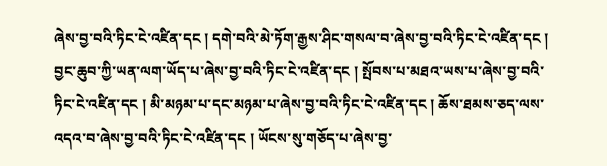ཞེས་བྱ་བའི་ཏིང་ངེ་འཛིན་དང ། དགེ་བའི་མེ་ཏོག་རྒྱས་ཤིང་གསལ་བ་ཞེས་བྱ་བའི་ཏིང་ངེ་འཛིན་དང ། བྱང་ཆུབ་ཀྱི་ཡན་ལག་ཡོད་པ་ཞེས་བྱ་བའི་ཏིང་ངེ་འཛིན་དང ། སྤོབས་པ་མཐའ་ཡས་པ་ཞེས་བྱ་བའི་ཏིང་ངེ་འཛིན་དང ། མི་མཉམ་པ་དང་མཉམ་པ་ཞེས་བྱ་བའི་ཏིང་ངེ་འཛིན་དང ། ཆོས་ཐམས་ཅད་ལས་འདའ་བ་ཞེས་བྱ་བའི་ཏིང་ངེ་འཛིན་དང ། ཡོངས་སུ་གཅོད་པ་ཞེས་བྱ་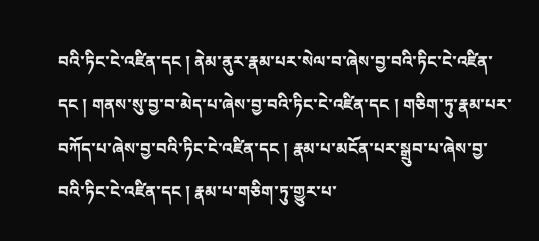བའི་ཏིང་ངེ་འཛིན་དང ། ནེམ་ནུར་རྣམ་པར་སེལ་བ་ཞེས་བྱ་བའི་ཏིང་ངེ་འཛིན་དང ། གནས་སུ་བྱ་བ་མེད་པ་ཞེས་བྱ་བའི་ཏིང་ངེ་འཛིན་དང ། གཅིག་ཏུ་རྣམ་པར་བཀོད་པ་ཞེས་བྱ་བའི་ཏིང་ངེ་འཛིན་དང ། རྣམ་པ་མངོན་པར་སྒྲུབ་པ་ཞེས་བྱ་བའི་ཏིང་ངེ་འཛིན་དང ། རྣམ་པ་གཅིག་ཏུ་གྱུར་པ་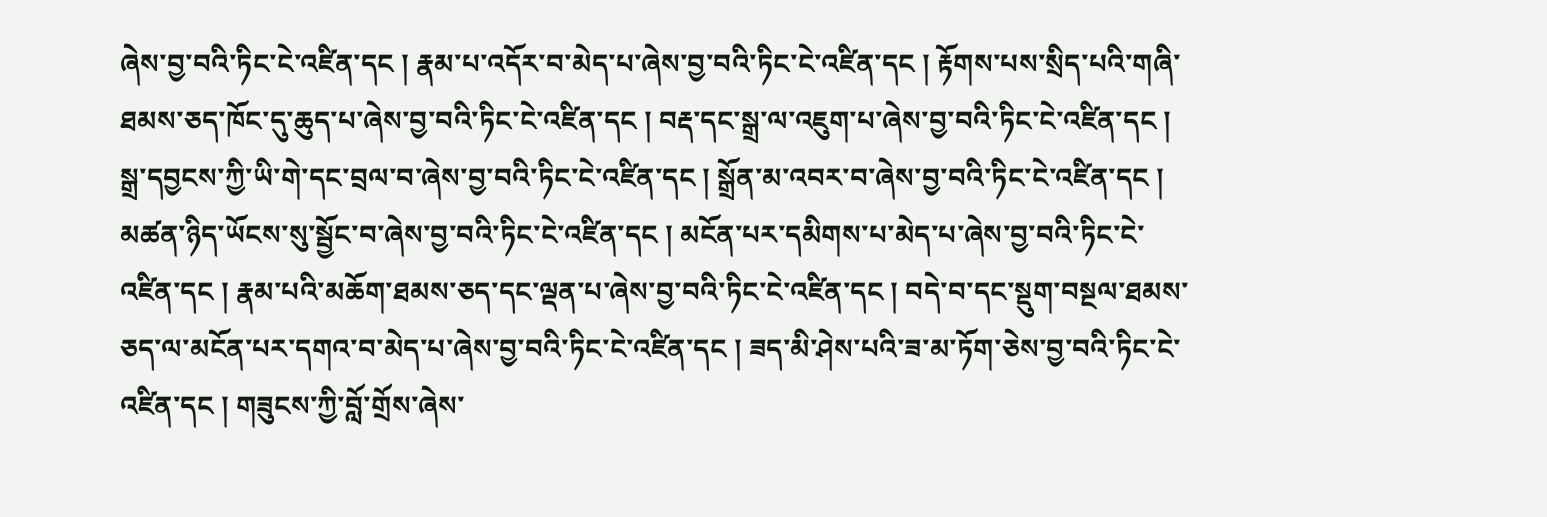ཞེས་བྱ་བའི་ཏིང་ངེ་འཛིན་དང ། རྣམ་པ་འདོར་བ་མེད་པ་ཞེས་བྱ་བའི་ཏིང་ངེ་འཛིན་དང ། རྟོགས་པས་སྲིད་པའི་གཞི་ཐམས་ཅད་ཁོང་དུ་ཆུད་པ་ཞེས་བྱ་བའི་ཏིང་ངེ་འཛིན་དང ། བརྡ་དང་སྒྲ་ལ་འཇུག་པ་ཞེས་བྱ་བའི་ཏིང་ངེ་འཛིན་དང ། སྒྲ་དབྱངས་ཀྱི་ཡི་གེ་དང་བྲལ་བ་ཞེས་བྱ་བའི་ཏིང་ངེ་འཛིན་དང ། སྒྲོན་མ་འབར་བ་ཞེས་བྱ་བའི་ཏིང་ངེ་འཛིན་དང ། མཚན་ཉིད་ཡོངས་སུ་སྦྱོང་བ་ཞེས་བྱ་བའི་ཏིང་ངེ་འཛིན་དང ། མངོན་པར་དམིགས་པ་མེད་པ་ཞེས་བྱ་བའི་ཏིང་ངེ་འཛིན་དང ། རྣམ་པའི་མཆོག་ཐམས་ཅད་དང་ལྡན་པ་ཞེས་བྱ་བའི་ཏིང་ངེ་འཛིན་དང ། བདེ་བ་དང་སྡུག་བསྔལ་ཐམས་ཅད་ལ་མངོན་པར་དགའ་བ་མེད་པ་ཞེས་བྱ་བའི་ཏིང་ངེ་འཛིན་དང ། ཟད་མི་ཤེས་པའི་ཟ་མ་ཏོག་ཅེས་བྱ་བའི་ཏིང་ངེ་འཛིན་དང ། གཟུངས་ཀྱི་བློ་གྲོས་ཞེས་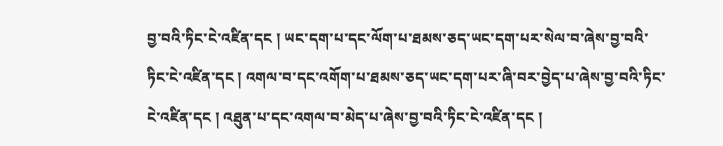བྱ་བའི་ཏིང་ངེ་འཛིན་དང ། ཡང་དག་པ་དང་ལོག་པ་ཐམས་ཅད་ཡང་དག་པར་སེལ་བ་ཞེས་བྱ་བའི་ཏིང་ངེ་འཛིན་དང ། འགལ་བ་དང་འགོག་པ་ཐམས་ཅད་ཡང་དག་པར་ཞི་བར་བྱེད་པ་ཞེས་བྱ་བའི་ཏིང་ངེ་འཛིན་དང ། འཐུན་པ་དང་འགལ་བ་མེད་པ་ཞེས་བྱ་བའི་ཏིང་ངེ་འཛིན་དང །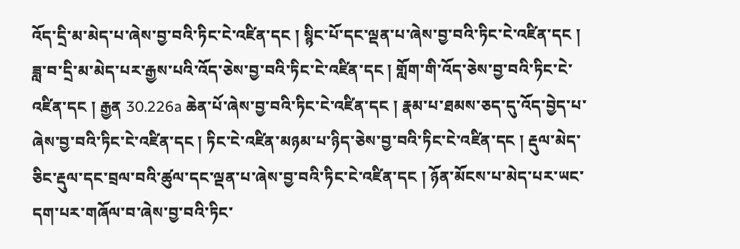འོད་དྲི་མ་མེད་པ་ཞེས་བྱ་བའི་ཏིང་ངེ་འཛིན་དང ། སྙིང་པོ་དང་ལྡན་པ་ཞེས་བྱ་བའི་ཏིང་ངེ་འཛིན་དང ། ཟླ་བ་དྲི་མ་མེད་པར་རྒྱས་པའི་འོད་ཅེས་བྱ་བའི་ཏིང་ངེ་འཛིན་དང ། གློག་གི་འོད་ཅེས་བྱ་བའི་ཏིང་ངེ་འཛིན་དང ། རྒྱན 30.226a ཆེན་པོ་ཞེས་བྱ་བའི་ཏིང་ངེ་འཛིན་དང ། རྣམ་པ་ཐམས་ཅད་དུ་འོད་བྱེད་པ་ཞེས་བྱ་བའི་ཏིང་ངེ་འཛིན་དང ། ཏིང་ངེ་འཛིན་མཉམ་པ་ཉིད་ཅེས་བྱ་བའི་ཏིང་ངེ་འཛིན་དང ། རྡུལ་མེད་ཅིང་རྡུལ་དང་བྲལ་བའི་ཚུལ་དང་ལྡན་པ་ཞེས་བྱ་བའི་ཏིང་ངེ་འཛིན་དང ། ཉོན་མོངས་པ་མེད་པར་ཡང་དག་པར་གཞོལ་བ་ཞེས་བྱ་བའི་ཏིང་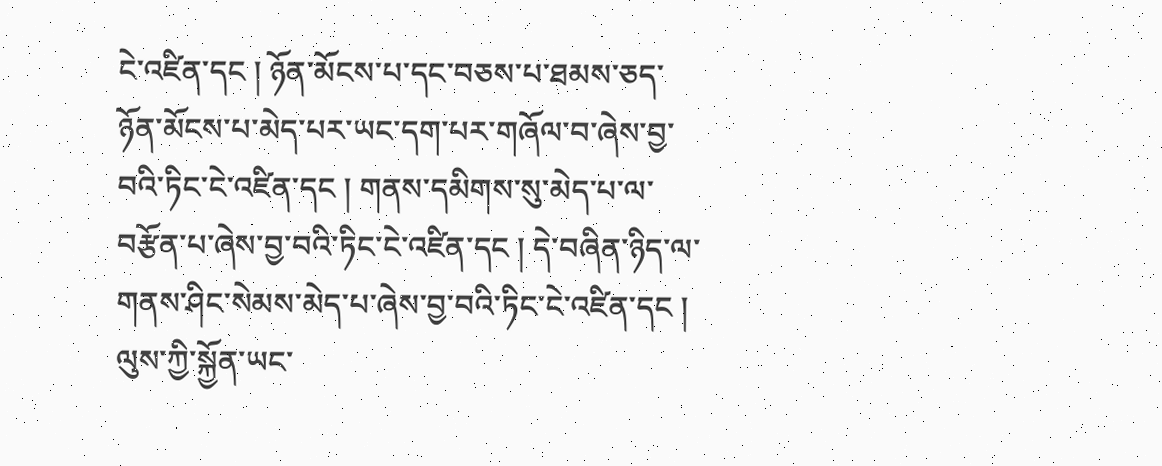ངེ་འཛིན་དང ། ཉོན་མོངས་པ་དང་བཅས་པ་ཐམས་ཅད་ཉོན་མོངས་པ་མེད་པར་ཡང་དག་པར་གཞོལ་བ་ཞེས་བྱ་བའི་ཏིང་ངེ་འཛིན་དང ། གནས་དམིགས་སུ་མེད་པ་ལ་བརྩོན་པ་ཞེས་བྱ་བའི་ཏིང་ངེ་འཛིན་དང ། དེ་བཞིན་ཉིད་ལ་གནས་ཤིང་སེམས་མེད་པ་ཞེས་བྱ་བའི་ཏིང་ངེ་འཛིན་དང ། ལུས་ཀྱི་སྐྱོན་ཡང་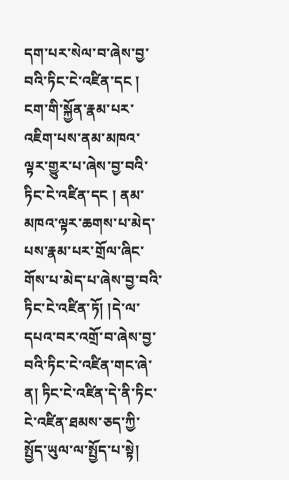དག་པར་སེལ་བ་ཞེས་བྱ་བའི་ཏིང་ངེ་འཛིན་དང ། ངག་གི་སྐྱོན་རྣམ་པར་འཇིག་པས་ནམ་མཁའ་ལྟར་གྱུར་པ་ཞེས་བྱ་བའི་ཏིང་ངེ་འཛིན་དང ། ནམ་མཁའ་ལྟར་ཆགས་པ་མེད་པས་རྣམ་པར་གྲོལ་ཞིང་གོས་པ་མེད་པ་ཞེས་བྱ་བའི་ཏིང་ངེ་འཛིན་ཏོ། །དེ་ལ་དཔའ་བར་འགྲོ་བ་ཞེས་བྱ་བའི་ཏིང་ངེ་འཛིན་གང་ཞེ་ན། ཏིང་ངེ་འཛིན་དེ་ནི་ཏིང་ངེ་འཛིན་ཐམས་ཅད་ཀྱི་སྤྱོད་ཡུལ་ལ་སྤྱོད་པ་སྟེ།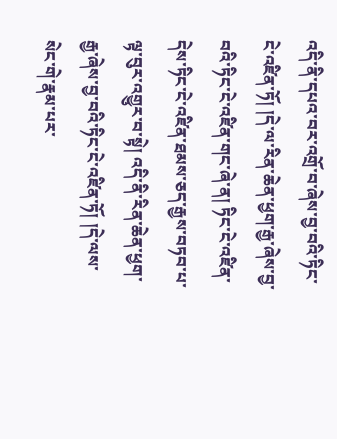འདི་ནི་དཔའ་བར་འགྲོ་བ་ཞེས་བྱ་བའི་ཏིང་ངེ་འཛིན་ཏོ། །དེ་ལ་རིན་ཆེན་ཕྱག་རྒྱ་ཞེས་བྱ་བའི་ཏིང་ངེ་འཛིན་གང་ཞེ་ན། ཏིང་ངེ་འཛིན་དེས་ཏིང་ངེ་འཛིན་ཐམས་ཅད་རྒྱས་བཏབ་པ་ལྟ་བུར་འགྱུར་བ་སྟེ། འདི་ནི་རིན་ཆེན་ཕྱག་རྒྱ་ཞེས་བྱ་བའི་ཏིང་ངེ་འཛིན་ཏོ། །དེ་ལས་སེང་གེ་རྣམ་པར་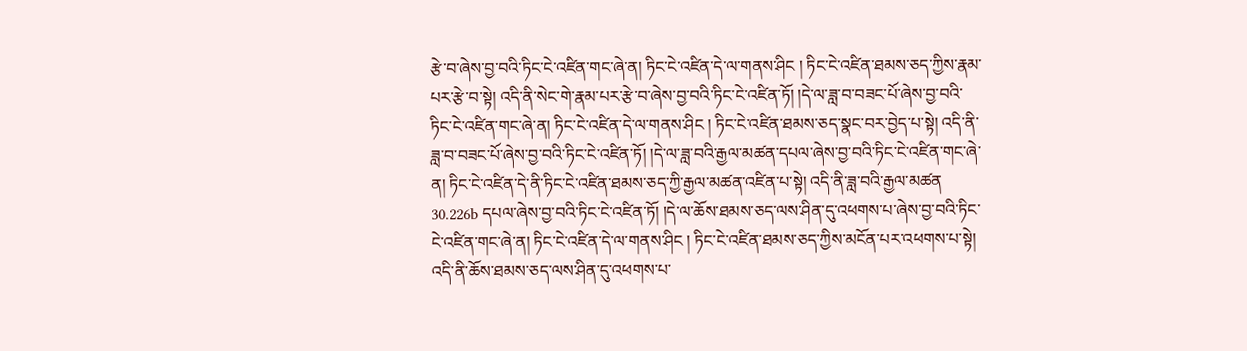རྩེ་བ་ཞེས་བྱ་བའི་ཏིང་ངེ་འཛིན་གང་ཞེ་ན། ཏིང་ངེ་འཛིན་དེ་ལ་གནས་ཤིང ། ཏིང་ངེ་འཛིན་ཐམས་ཅད་ཀྱིས་རྣམ་པར་རྩེ་བ་སྟེ། འདི་ནི་སེང་གེ་རྣམ་པར་རྩེ་བ་ཞེས་བྱ་བའི་ཏིང་ངེ་འཛིན་ཏོ། །དེ་ལ་ཟླ་བ་བཟང་པོ་ཞེས་བྱ་བའི་ཏིང་ངེ་འཛིན་གང་ཞེ་ན། ཏིང་ངེ་འཛིན་དེ་ལ་གནས་ཤིང ། ཏིང་ངེ་འཛིན་ཐམས་ཅད་སྣང་བར་བྱེད་པ་སྟེ། འདི་ནི་ཟླ་བ་བཟང་པོ་ཞེས་བྱ་བའི་ཏིང་ངེ་འཛིན་ཏོ། །དེ་ལ་ཟླ་བའི་རྒྱལ་མཚན་དཔལ་ཞེས་བྱ་བའི་ཏིང་ངེ་འཛིན་གང་ཞེ་ན། ཏིང་ངེ་འཛིན་དེ་ནི་ཏིང་ངེ་འཛིན་ཐམས་ཅད་ཀྱི་རྒྱལ་མཚན་འཛིན་པ་སྟེ། འདི་ནི་ཟླ་བའི་རྒྱལ་མཚན 30.226b དཔལ་ཞེས་བྱ་བའི་ཏིང་ངེ་འཛིན་ཏོ། །དེ་ལ་ཆོས་ཐམས་ཅད་ལས་ཤིན་དུ་འཕགས་པ་ཞེས་བྱ་བའི་ཏིང་ངེ་འཛིན་གང་ཞེ་ན། ཏིང་ངེ་འཛིན་དེ་ལ་གནས་ཤིང ། ཏིང་ངེ་འཛིན་ཐམས་ཅད་ཀྱིས་མངོན་པར་འཕགས་པ་སྟེ། འདི་ནི་ཆོས་ཐམས་ཅད་ལས་ཤིན་དུ་འཕགས་པ་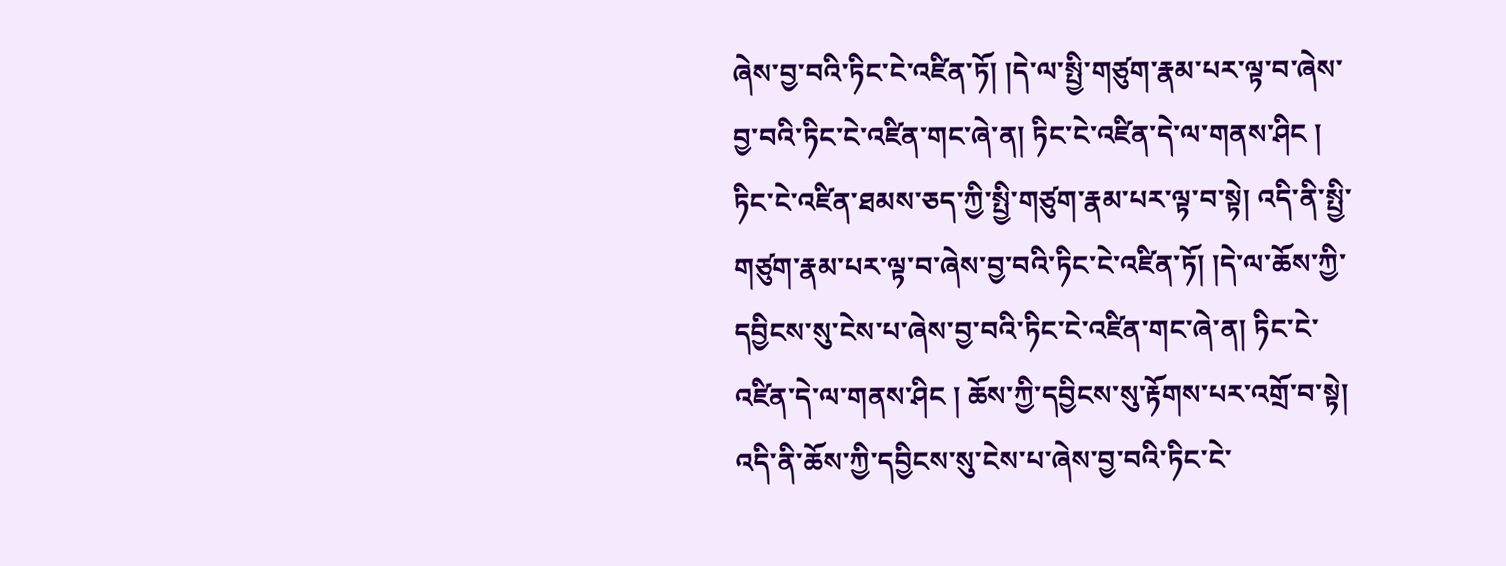ཞེས་བྱ་བའི་ཏིང་ངེ་འཛིན་ཏོ། །དེ་ལ་སྤྱི་གཙུག་རྣམ་པར་ལྟ་བ་ཞེས་བྱ་བའི་ཏིང་ངེ་འཛིན་གང་ཞེ་ན། ཏིང་ངེ་འཛིན་དེ་ལ་གནས་ཤིང ། ཏིང་ངེ་འཛིན་ཐམས་ཅད་ཀྱི་སྤྱི་གཙུག་རྣམ་པར་ལྟ་བ་སྟེ། འདི་ནི་སྤྱི་གཙུག་རྣམ་པར་ལྟ་བ་ཞེས་བྱ་བའི་ཏིང་ངེ་འཛིན་ཏོ། །དེ་ལ་ཆོས་ཀྱི་དབྱིངས་སུ་ངེས་པ་ཞེས་བྱ་བའི་ཏིང་ངེ་འཛིན་གང་ཞེ་ན། ཏིང་ངེ་འཛིན་དེ་ལ་གནས་ཤིང ། ཆོས་ཀྱི་དབྱིངས་སུ་རྟོགས་པར་འགྲོ་བ་སྟེ། འདི་ནི་ཆོས་ཀྱི་དབྱིངས་སུ་ངེས་པ་ཞེས་བྱ་བའི་ཏིང་ངེ་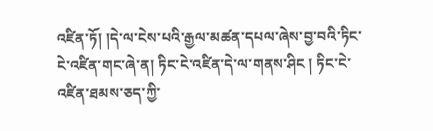འཛིན་ཏོ། །དེ་ལ་ངེས་པའི་རྒྱལ་མཚན་དཔལ་ཞེས་བྱ་བའི་ཏིང་ངེ་འཛིན་གང་ཞེ་ན། ཏིང་ངེ་འཛིན་དེ་ལ་གནས་ཤིང ། ཏིང་ངེ་འཛིན་ཐམས་ཅད་ཀྱི་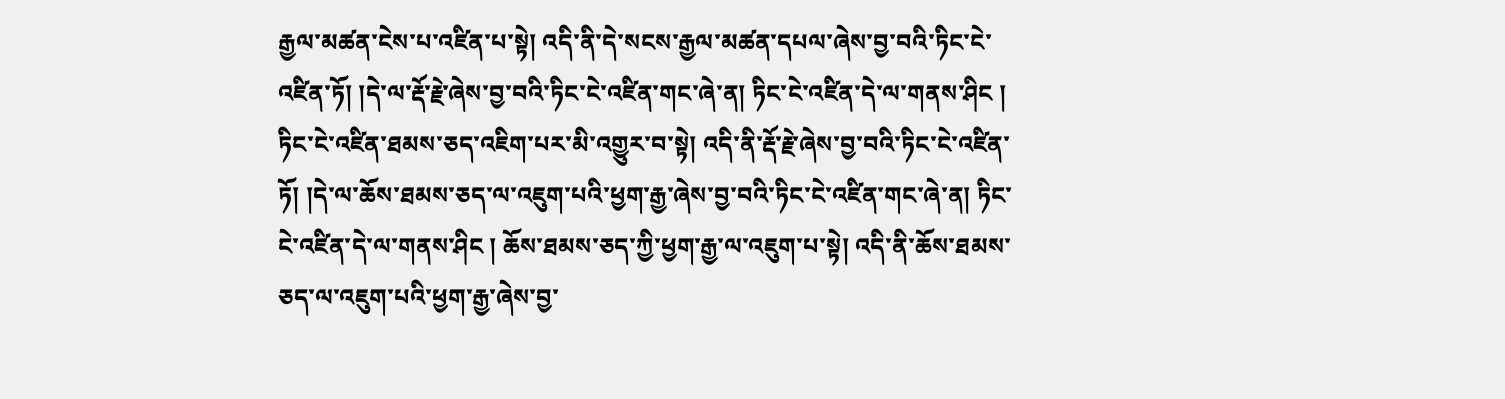རྒྱལ་མཚན་ངེས་པ་འཛིན་པ་སྟེ། འདི་ནི་དེ་སངས་རྒྱལ་མཚན་དཔལ་ཞེས་བྱ་བའི་ཏིང་ངེ་འཛིན་ཏོ། །དེ་ལ་རྡོ་རྗེ་ཞེས་བྱ་བའི་ཏིང་ངེ་འཛིན་གང་ཞེ་ན། ཏིང་ངེ་འཛིན་དེ་ལ་གནས་ཤིང ། ཏིང་ངེ་འཛིན་ཐམས་ཅད་འཇིག་པར་མི་འགྱུར་བ་སྟེ། འདི་ནི་རྡོ་རྗེ་ཞེས་བྱ་བའི་ཏིང་ངེ་འཛིན་ཏོ། །དེ་ལ་ཆོས་ཐམས་ཅད་ལ་འཇུག་པའི་ཕྱག་རྒྱ་ཞེས་བྱ་བའི་ཏིང་ངེ་འཛིན་གང་ཞེ་ན། ཏིང་ངེ་འཛིན་དེ་ལ་གནས་ཤིང ། ཆོས་ཐམས་ཅད་ཀྱི་ཕྱག་རྒྱ་ལ་འཇུག་པ་སྟེ། འདི་ནི་ཆོས་ཐམས་ཅད་ལ་འཇུག་པའི་ཕྱག་རྒྱ་ཞེས་བྱ་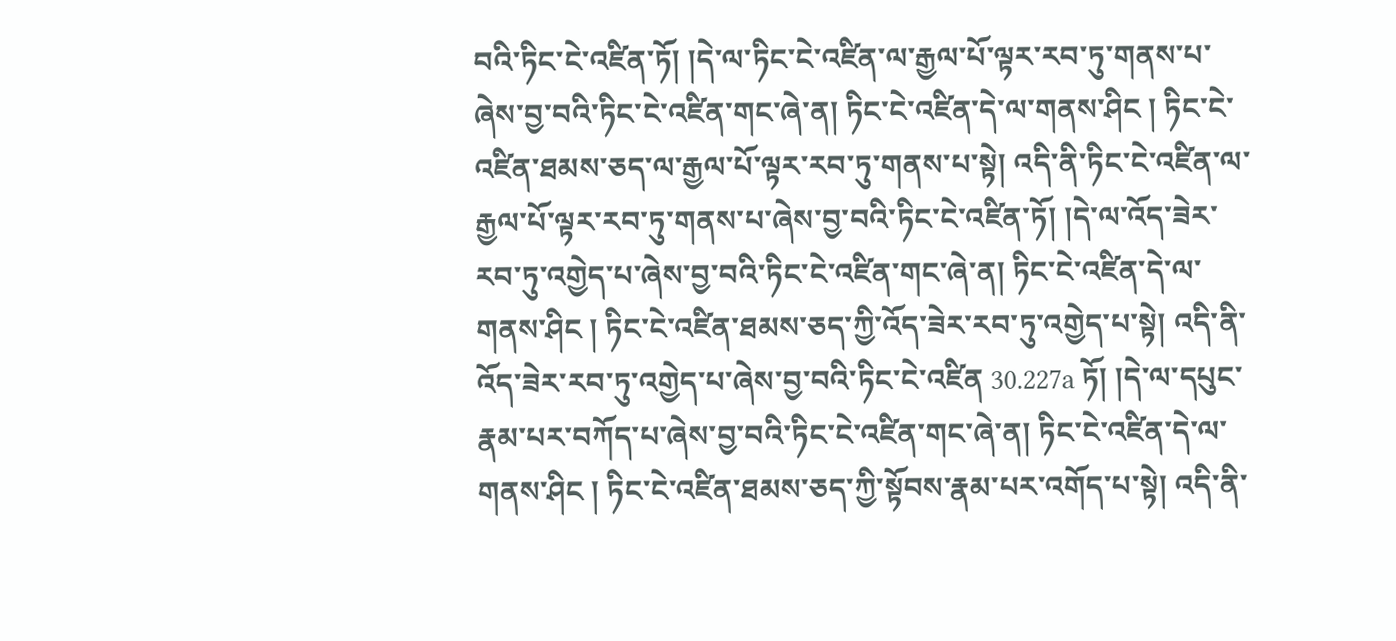བའི་ཏིང་ངེ་འཛིན་ཏོ། །དེ་ལ་ཏིང་ངེ་འཛིན་ལ་རྒྱལ་པོ་ལྟར་རབ་ཏུ་གནས་པ་ཞེས་བྱ་བའི་ཏིང་ངེ་འཛིན་གང་ཞེ་ན། ཏིང་ངེ་འཛིན་དེ་ལ་གནས་ཤིང ། ཏིང་ངེ་འཛིན་ཐམས་ཅད་ལ་རྒྱལ་པོ་ལྟར་རབ་ཏུ་གནས་པ་སྟེ། འདི་ནི་ཏིང་ངེ་འཛིན་ལ་རྒྱལ་པོ་ལྟར་རབ་ཏུ་གནས་པ་ཞེས་བྱ་བའི་ཏིང་ངེ་འཛིན་ཏོ། །དེ་ལ་འོད་ཟེར་རབ་ཏུ་འགྱེད་པ་ཞེས་བྱ་བའི་ཏིང་ངེ་འཛིན་གང་ཞེ་ན། ཏིང་ངེ་འཛིན་དེ་ལ་གནས་ཤིང ། ཏིང་ངེ་འཛིན་ཐམས་ཅད་ཀྱི་འོད་ཟེར་རབ་ཏུ་འགྱེད་པ་སྟེ། འདི་ནི་འོད་ཟེར་རབ་ཏུ་འགྱེད་པ་ཞེས་བྱ་བའི་ཏིང་ངེ་འཛིན 30.227a ཏོ། །དེ་ལ་དཔུང་རྣམ་པར་བཀོད་པ་ཞེས་བྱ་བའི་ཏིང་ངེ་འཛིན་གང་ཞེ་ན། ཏིང་ངེ་འཛིན་དེ་ལ་གནས་ཤིང ། ཏིང་ངེ་འཛིན་ཐམས་ཅད་ཀྱི་སྟོབས་རྣམ་པར་འགོད་པ་སྟེ། འདི་ནི་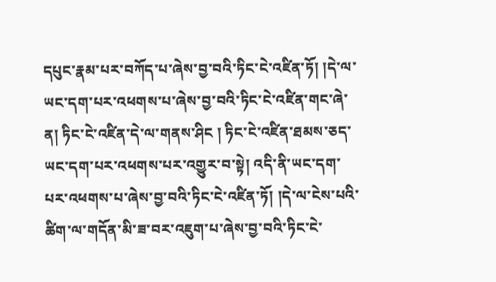དཔུང་རྣམ་པར་བཀོད་པ་ཞེས་བྱ་བའི་ཏིང་ངེ་འཛིན་ཏོ། །དེ་ལ་ཡང་དག་པར་འཕགས་པ་ཞེས་བྱ་བའི་ཏིང་ངེ་འཛིན་གང་ཞེ་ན། ཏིང་ངེ་འཛིན་དེ་ལ་གནས་ཤིང ། ཏིང་ངེ་འཛིན་ཐམས་ཅད་ཡང་དག་པར་འཕགས་པར་འགྱུར་བ་སྟེ། འདི་ནི་ཡང་དག་པར་འཕགས་པ་ཞེས་བྱ་བའི་ཏིང་ངེ་འཛིན་ཏོ། །དེ་ལ་ངེས་པའི་ཚིག་ལ་གདོན་མི་ཟ་བར་འཇུག་པ་ཞེས་བྱ་བའི་ཏིང་ངེ་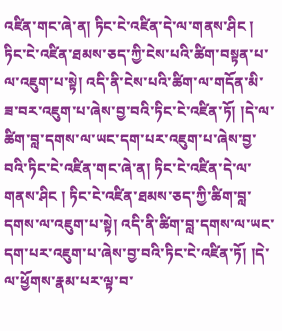འཛིན་གང་ཞེ་ན། ཏིང་ངེ་འཛིན་དེ་ལ་གནས་ཤིང ། ཏིང་ངེ་འཛིན་ཐམས་ཅད་ཀྱི་ངེས་པའི་ཚིག་བསྟན་པ་ལ་འཇུག་པ་སྟེ། འདི་ནི་ངེས་པའི་ཚིག་ལ་གདོན་མི་ཟ་བར་འཇུག་པ་ཞེས་བྱ་བའི་ཏིང་ངེ་འཛིན་ཏོ། །དེ་ལ་ཚིག་བླ་དགས་ལ་ཡང་དག་པར་འཇུག་པ་ཞེས་བྱ་བའི་ཏིང་ངེ་འཛིན་གང་ཞེ་ན། ཏིང་ངེ་འཛིན་དེ་ལ་གནས་ཤིང ། ཏིང་ངེ་འཛིན་ཐམས་ཅད་ཀྱི་ཚིག་བླ་དགས་ལ་འཇུག་པ་སྟེ། འདི་ནི་ཚིག་བླ་དགས་ལ་ཡང་དག་པར་འཇུག་པ་ཞེས་བྱ་བའི་ཏིང་ངེ་འཛིན་ཏོ། །དེ་ལ་ཕྱོགས་རྣམ་པར་ལྟ་བ་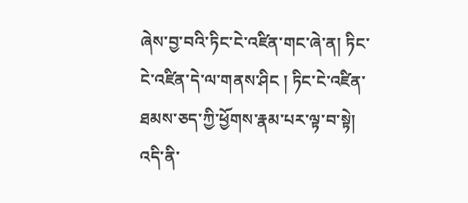ཞེས་བྱ་བའི་ཏིང་ངེ་འཛིན་གང་ཞེ་ན། ཏིང་ངེ་འཛིན་དེ་ལ་གནས་ཤིང ། ཏིང་ངེ་འཛིན་ཐམས་ཅད་ཀྱི་ཕྱོགས་རྣམ་པར་ལྟ་བ་སྟེ། འདི་ནི་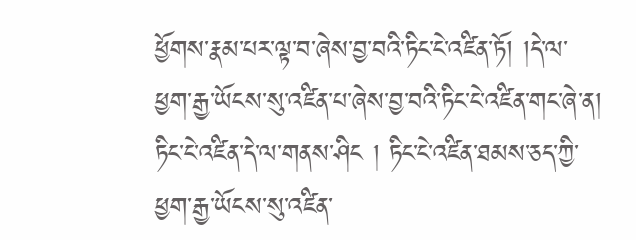ཕྱོགས་རྣམ་པར་ལྟ་བ་ཞེས་བྱ་བའི་ཏིང་ངེ་འཛིན་ཏོ། །དེ་ལ་ཕྱག་རྒྱ་ཡོངས་སུ་འཛིན་པ་ཞེས་བྱ་བའི་ཏིང་ངེ་འཛིན་གང་ཞེ་ན། ཏིང་ངེ་འཛིན་དེ་ལ་གནས་ཤིང ། ཏིང་ངེ་འཛིན་ཐམས་ཅད་ཀྱི་ཕྱག་རྒྱ་ཡོངས་སུ་འཛིན་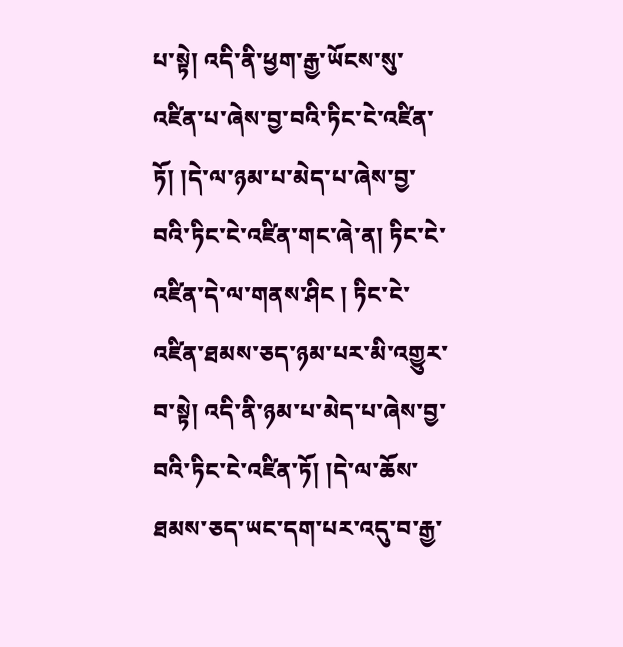པ་སྟེ། འདི་ནི་ཕྱག་རྒྱ་ཡོངས་སུ་འཛིན་པ་ཞེས་བྱ་བའི་ཏིང་ངེ་འཛིན་ཏོ། །དེ་ལ་ཉམ་པ་མེད་པ་ཞེས་བྱ་བའི་ཏིང་ངེ་འཛིན་གང་ཞེ་ན། ཏིང་ངེ་འཛིན་དེ་ལ་གནས་ཤིང ། ཏིང་ངེ་འཛིན་ཐམས་ཅད་ཉམ་པར་མི་འགྱུར་བ་སྟེ། འདི་ནི་ཉམ་པ་མེད་པ་ཞེས་བྱ་བའི་ཏིང་ངེ་འཛིན་ཏོ། །དེ་ལ་ཆོས་ཐམས་ཅད་ཡང་དག་པར་འདུ་བ་རྒྱ་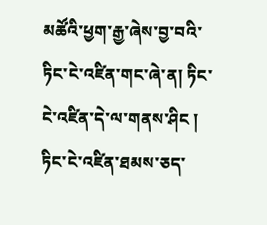མཚོའི་ཕྱག་རྒྱ་ཞེས་བྱ་བའི་ཏིང་ངེ་འཛིན་གང་ཞེ་ན། ཏིང་ངེ་འཛིན་དེ་ལ་གནས་ཤིང ། ཏིང་ངེ་འཛིན་ཐམས་ཅད་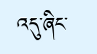འདུ་ཞིང་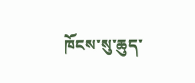ཁོངས་སུ་ཆུད་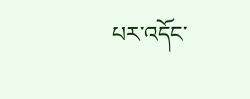པར་འདོང་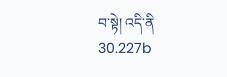བ་སྟེ། འདི་ནི 30.227b